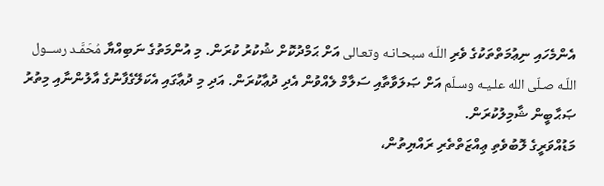އެންމެހައި ނިޢުމަތްތަކުގެ ވެރި اللّـه سبحـانـه وتعـالى އަށް ޙަމްދުކޮށް ޝުކުރު ކުރަން. މި އުންމަތުގެ ނަބިއްޔާ مُحَمَّـد رســول اللّـه صـلّى الله علـيـه وسـلّم އަށް ޞަލަވާތާއި ސަލާމް ލެއްވުން އެދި ދުޢާކުރަން. އަދި މި ދުޢާގައި އެކަލޭގެފާނުގެ އާލުންނާއި މިތުރު ޞަޙާބީން ޝާމިލުކުރަން.
މަޑުއްވަރީގެ ލޮބުވެތި ޢިއްޒަތްތެރި ރައްޔިތުން،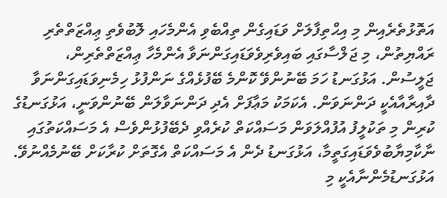އަތޮޅުތެރެއިން މި އިޙްތިފާލަށް ވަޑައިގެން ތިއްބެވި އެންމެހައި ލޮބުވެތި ޢިއްޒަތްތެރި ރައްޔިތުން، މި ޖަލްސާގައި ބައިވެރިވެވަޑައިގަންނަވާ އެންމެހާ ޢިއްޒަތްތެރިން، ޖަލީސުން. އަޅުގަނޑު ހަމަ ބޭނުންވޭ ކޮންމެ ބޭފުޅެއްގެ ނަންފުޅު ހިމެނިވަޑައިގަންނަވާ ދާއިރާއާއެކީ ދަންނަވަން. އެކަމަކު މަޢާފަށް އެދި ދަންނަވާލަން ބޭނުންވަނީ، އަޅުގަނޑުގެ ކުރިން މި ތަކުލީފު އުފުއްލަވަން މަސައްކަތް ކުރެއްވި ދެބޭފުޅުންވެސް އެ މަސައްކަތުގައި ނާކާމިޔާބުވެވަޑައިގަތީމާ، އަޅުގަނޑު ދެން އެ މަސައްކަތް އެގޮތަށް ކުރާކަށް ބޭނުމެއްނުވޭ. އަޅުގަނޑުމެންނާއެކީ މި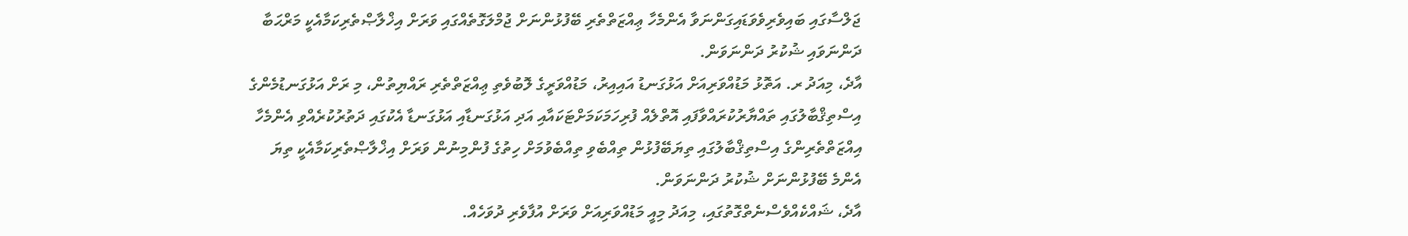ޖަލްސާގައި ބައިވެރިވެވަޑައިގަންނަވާ އެންމެހާ ޢިއްޒަތްތެރި ބޭފުޅުންނަށް ޖުމްލަގޮތެއްގައި ވަރަށް އިޚްލާޞްތެރިކަމާއެކީ މަރްޙަބާ ދަންނަވައި ޝުކުރު ދަންނަވަން.
އާދެ، މިއަދު ރ. އަތޮޅު މަޑުއްވަރިއަށް އަޅުގަނޑު އައިއިރު، މަޑުއްވަރީގެ ލޮބުވެތި ޢިއްޒަތްތެރި ރައްޔިތުން، މި ރަށް އަޅުގަނޑުމެންގެ އިސްތިޤްބާލުގައި ތައްޔާރުކުރައްވާފައި އޮތްލެއް ފުރިހަމަކަމަށްޓަކައާއި އަދި އަޅުގަނޑާއި އަޅުގަނޑާ އެކުގައި ދަތުރުކުރެއްވި އެންމެހާ އިއްޒަތްތެރިންގެ އިސްތިޤްބާލުގައި ތިޔަބޭފުޅުން ތިއްބެވި ތިއްބެވުމަށް ހިތުގެ ފުންމިނުން ވަރަށް އިޚްލާޞްތެރިކަމާއެކީ ތިޔަ އެންމެ ބޭފުޅުންނަށް ޝުކުރު ދަންނަވަން.
އާދެ، ޝައްކެއްވެސްނެތްގޮތުގައި، މިއަދު މިއީ މަޑުއްވަރިއަށް ވަރަށް އުފާވެރި ދުވަހެއް.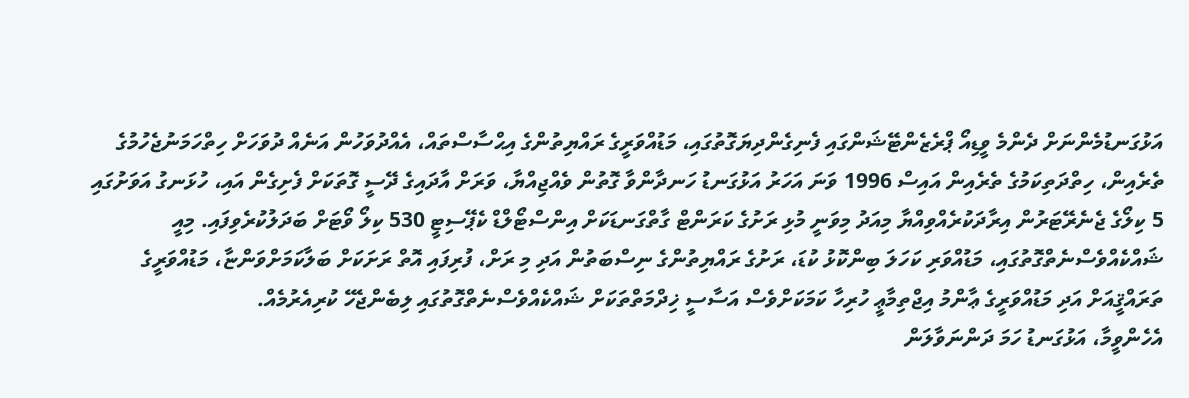އަޅުގަނޑުމެންނަށް ދެންމެ ވީޑިއޯ ޕްރެޒެންޓޭޝަންގައި ފެނިގެންދިޔަގޮތުގައި، މަޑުއްވަރީގެ ރައްޔިތުންގެ އިޙްސާސްތައް، އެއްދުވަހުން އަނެއް ދުވަހަށް ހިތްހަމަނުޖެހުމުގެ ތެރެއިން، ހިތްދަތިކަމުގެ ތެރެއިން އައިސް 1996 ވަނަ އަހަރު އަޅުގަނޑު ހަނދާންވާ ގޮތުން ވެއްޖިއްޔާ، ވަރަށް އާދައިގެ ދޭސީ ގޮތަކަށް ފެށިގެން އައި، ހުޅަނގު އަވަށުގައި 5 ކިލޯގެ ޖެނެރޭޓަރުން އިރާދަކުރެއްވިއްޔާ މިއަދު މިވަނީ މުޅި ރަށުގެ ކަރަންޓް ގާތްގަނޑަކަށް އިންސްޓޯލްޑް ކެޕޭސިޓީ 530 ކިލޯ ވޯޓަށް ބަދަލުކުރެވިފައި. މިއީ ޝައްކެއްވެސްނެތްގޮތުގައި، މަޑުއްވަރި ކަހަލަ ބިންކޮޅު ކުޑަ، ރަށުގެ ރައްޔިތުންގެ ނިސްބަތުން އަދި މި ރަށް، ފުރިފައި އޮތް ރަށަކަށް ބަލާކަމަށްވަންޏާ، މަޑުއްވަރީގެ ތަރައްޤީއަށް އަދި މަޑުއްވަރީގެ ޢާންމު އިޖްތިމާޢީ ހުރިހާ ކަމަކަށްވެސް އަސާސީ ޚިދްމަތްތަކަށް ޝައްކެއްވެސްނެތްގޮތުގައި ލިބެންޖެހޭ ކުރިއެރުމެއް.
އެހެންވީމާ، އަޅުގަނޑު ހަމަ ދަންނަވާލަން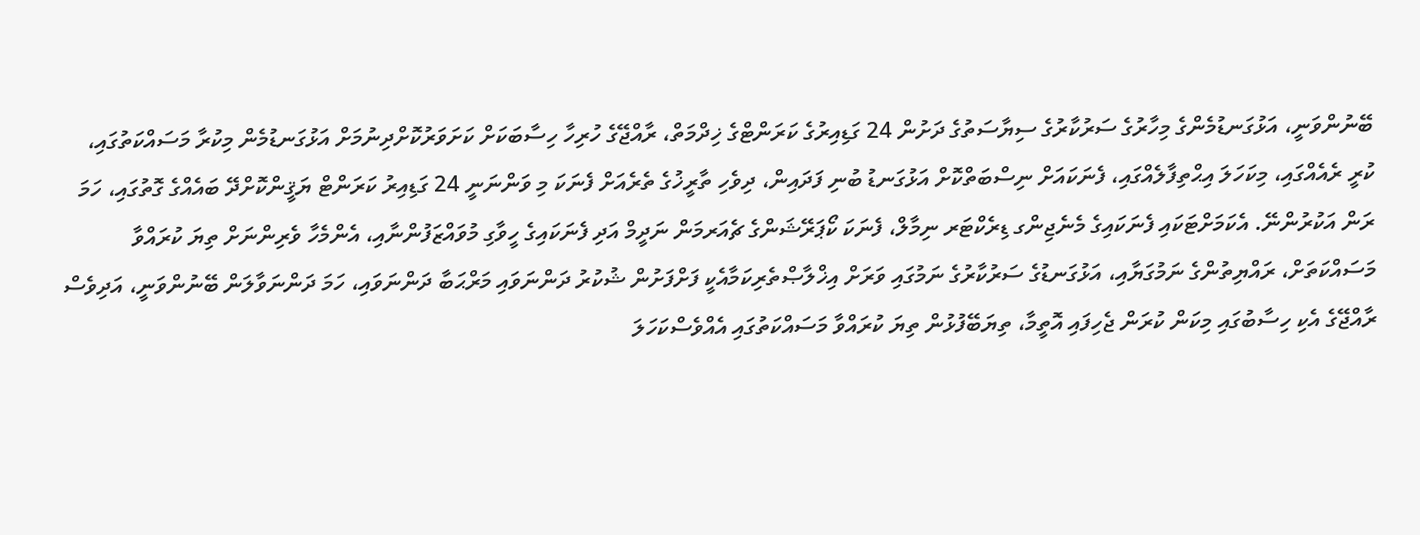ބޭނުންވަނީ، އަޅުގަނޑުމެންގެ މިހާރުގެ ސަރުކާރުގެ ސިޔާސަތުގެ ދަށުން 24 ގަޑިއިރުގެ ކަރަންޓްގެ ޚިދްމަތް، ރާއްޖޭގެ ހުރިހާ ހިސާބަކަށް ކަށަވަރުކޮށްދިނުމަށް އަޅުގަނޑުމެން މިކުރާ މަސައްކަތުގައި، ކުރީ ރެއެއްގައި، މިކަހަލަ އިޙްތިފާލެއްގައި، ފެނަކައަށް ނިސްބަތްކޮށް އަޅުގަނޑު ބުނި ފަދައިން، ދިވެހި ތާރީޚުގެ ތެރެއަށް ފެނަކަ މި ވަންނަނީ 24 ގަޑިއިރު ކަރަންޓް ޔަޤީންކޮށްދޭ ބައެއްގެ ގޮތުގައި، ހަމަ ރަން އަކުރުންނޭ. އެކަމަށްޓަކައި ފެނަކައިގެ މެނެޖިންގ ޑިރެކްޓަރ ނިމާލް، ފެނަކަ ކޯޕަރޭޝަންގެ ޗެއަރމަން ނަދީމް އަދި ފެނަކައިގެ ހީވާގި މުވައްޒަފުންނާއި، އެންމެހާ ވެރިންނަށް ތިޔަ ކުރައްވާ މަސައްކަތަށް، ރައްޔިތުންގެ ނަމުގަޔާއި، އަޅުގަނޑުގެ ސަރުކާރުގެ ނަމުގައި ވަރަށް އިޚްލާޞްތެރިކަމާއެކީ ފަށްފަށުން ޝުކުރު ދަންނަވައި މަރްޙަބާ ދަންނަވައި، ހަމަ ދަންނަވާލަން ބޭނުންވަނީ، އަދިވެސް ރާއްޖޭގެ އެކި ހިސާބުގައި މިކަން ކުރަން ޖެހިފައި އޮތީމާ، ތިޔަބޭފުޅުން ތިޔަ ކުރައްވާ މަސައްކަތުގައި އެއްވެސްކަހަލަ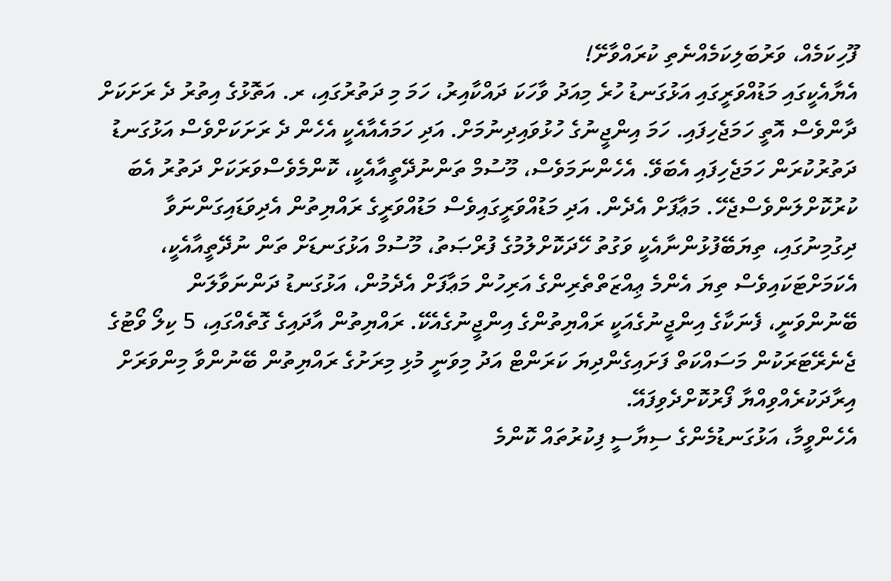ފޫހިކަމެއް، ވަރުބަލިކަމެއްނެތި ކުރައްވާށޭ!
އެޔާއެކީގައި މަޑުއްވަރީގައި އަޅުގަނޑު ހުރެ މިއަދު ވާހަކަ ދައްކާއިރު، ހަމަ މި ދަތުރުގައި، ރ. އަތޮޅުގެ އިތުރު ދެ ރަށަކަށް ދާންވެސް އޮތީ ހަމަޖެހިފައި. ހަމަ އިންޖީނުގެ ހުޅުވައިދިނުމަށް. އަދި ހަމައެއާއެކީ އެހެން ދެ ރަށަކަށްވެސް އަޅުގަނޑު ދަތުރުކުރަން ހަމަޖެހިފައި އެބަވޭ. އެހެންނަމަވެސް، މޫސުމް ތަންނުދޭތީއާއެކީ، ކޮންމެވެސްވަރަކަށް ދަތުރު އެބަ ކުރުކޮށްލަންވެސްޖެހޭ. މަޢާފަށް އެދެން. އަދި މަޑުއްވަރީގައިވެސް މަޑުއްވަރީގެ ރައްޔިތުން އެދިވަޑައިގަންނަވާ ދިގުމިނުގައި، ތިޔަބޭފުޅުންނާއެކީ ވަގުތު ހޭދަކޮށްލުމުގެ ފުރްޞަތު، މޫސުމް އަޅުގަނޑަށް ތަން ނުދޭތީއާއެކީ، އެކަމަށްޓަކައިވެސް ތިޔަ އެންމެ ޢިއްޒަތްތެރިންގެ އަރިހުން މަޢާފަށް އެދެމުން، އަޅުގަނޑު ދަންނަވާލަން ބޭނުންވަނީ، ފެނަކާގެ އިންޖީނުގެއަކީ ރައްޔިތުންގެ އިންޖީނުގެއެކޭ. ރައްޔިތުން އާދައިގެ ގޮތެއްގައި، 5 ކިލޯ ވޯޓުގެ ޖެނެރޭޓަރަކުން މަސައްކަތް ފަށައިގެންދިޔަ ކަރަންޓް އަދު މިވަނީ މުޅި މިރަށުގެ ރައްޔިތުން ބޭނުންވާ މިންވަރަށް އިރާދަކުރެއްވިއްޔާ ފޯރުކޮށްދެވިފައޭ.
އެހެންވީމާ، އަޅުގަނޑުމެންގެ ސިޔާސީ ފިކުރުތައް ކޮންމެ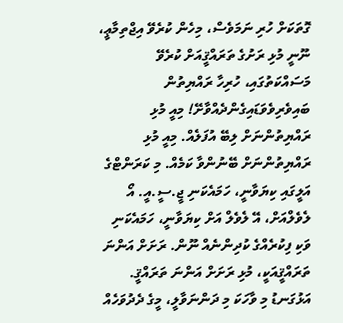ގޮތަކަށް ހުރި ނަމަވެސް، މިހެން ކުރެވޭ އިޖްތިމާޢީ، ނޫނީ މުޅި ރަށުގެ ތަރައްޤީއަށް ކުރެވޭ މަސައްކަތުގައި، ހުރިހާ ރައްޔިތުން ބައިވެރިވެވަޑައިގެންދެއްވާށޭ! މިއީ މުޅި ރައްޔިތުންނަށް ލިބޭ އުފަލެއް. މިއީ މުޅި ރައްޔިތުންނަށް ބޭނުންވާ ކަމެއް. މި ކަރަންޓްގެ އަލީގައި ކިޔަވާނީ، ހަމައެކަނި ޖީ.ސީ.އީ. އޯ ލެވެލްއަށް، އޭ ލެވެލް އަށް ކިޔަވާނީ، ހަމައެކަނި ވަކި ފިކުރެއްގެ ކުދިންނެއް ނޫން. ރަށަށް އަންނަ ތަރައްޤީއަކީ، މުޅި ރަށަށް އަންނަ ތަރައްޤީ. އަޅުގަނޑު މި ވާހަކަ މި ދަންނަވާލީ، މީގެ ދެދުވަހެއް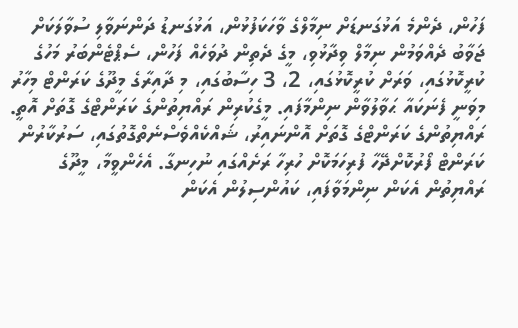ފަހުން، ދެންމެ އަޅުގަނޑަށް ނިމާލްގެ ވާހަކަފުޅުން، އަޅުގަނޑު ދަންނަވާލި ސުވާލަކަށް ޖަވާބު ދެއްވަމުން ނިމާލް ވިދާޅުވި، މީގެ ދެތިން ދުވަހެއް ފަހުން، ސެޕްޓެންބަރު މަހުގެ ކުރީކޮޅުގައި، ވަރަށް ކުރީކޮޅުގައި، 2، 3 ހިސާބުގައި، މި ދާއިރާގެ މީދޫގެ ކަރަންޓް މިހާރު މިވަނީ ފެނަކައާ ޙަވާލުވާން ނިންމާފައި. މީގެކުރިން ރައްޔިތުންގެ ކަރަންޓްގެ ގޮތަށް އޮތީ. ރައްޔިތުންގެ ކަރަންޓްގެ ގޮތަށް އޮންނައިރު، ޝައްކެއްވެސްނެތްގޮތުގައި، ސަރުކާރުން ކަރަންޓް ފޯރުކޮށްދޭހާ ފުރިހަމަކޮށް ހުރިހާ ރަށެއްގައި ނުހިނގާ. އެހެންވީމާ، މީދޫގެ ރައްޔިތުން އެކަން ނިންމަވާފައި، ކައުންސިލުން އެކަން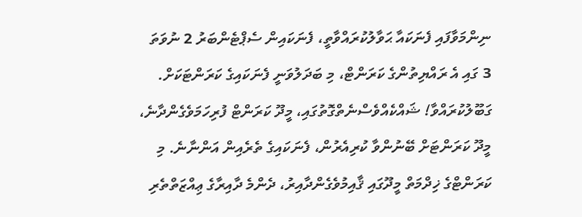ނިންމަވާފައި ފެނަކައާ ޙަވާލުކުރައްވާތީ، ފެނަކައިން ސެޕްޓެންބަރު 2 ނުވަތަ 3 ގައި އެ ރައްޔިތުންގެ ކަރަންޓް، މި ބަދަލުވަނީ ފެނަކައިގެ ކަރަންޓަކަށް.
ގަބޫލުކުރައްވާ! ޝައްކެއްވެސްނެތްގޮތުގައި، މީދޫ ކަރަންޓް ފުރިހަމަވެގެންދާނެ، މީދޫ ކަރަންޓަށް ބޭނުންވާ ކުރިއެރުން، ފެނަކައިގެ ތެރެއިން އަންނާނެ. މި ކަރަންޓްގެ ޚިދްމަތް މީދޫގައި ޤާއިމުވެގެންދާއިރު، ދެންމެ ދާއިރާގެ ޢިއްޒަތްތެރި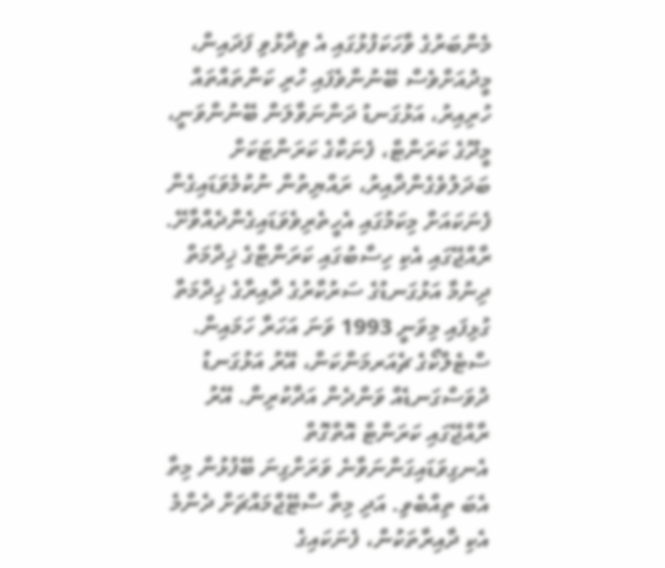މެންބަރުގެ ވާހަކަފުޅުގައި އެ ވިދާޅުވި ފަދައިން، މީދުއަށްވެސް ބޭނުންވެފައި ހުރި ކަންތައްތައް ހުރިއިރު، އަޅުގަނޑު ދަންނަވާލަން ބޭނުންވަނީ، މީދޫގެ ކަރަންޓް، ފެނަކާގެ ކަރަންޓަކަށް ބަދަލުވެގެންދާއިރު، ރައްޔިތުން ނުކުމެވަޑައިގެން ފެނަކައަށް މިކަމުގައި އެހީތެރިވެވަޑައިގެންދެއްވާށޭ. ރާއްޖޭގައި އެކި ހިސާބުގައި ކަރަންޓްގެ ޚިދްމަތް ދިނުމާ އަޅުގަނޑުގެ ސަރުކާރުގެ ދާއިރާގެ ޚިދްމަތާ ގުޅިފައި މިވަނީ 1993 ވަނަ އަހަރާ ހަމައިން. ސްޓެލްކޯގެ ޗެއަރމަންކަން، އޭރު އަޅުގަނޑު ދުވަސްގަނޑެއް ވަންދެން އަދާކުރިން. އޭރު ރާއްޖޭގައި ކަރަންޓް އޮތްގޮތް އެނގިވަޑައިގަންނަވާނެ ވަރަށްގިނަ ބޭފުޅުން މިތާ އެބަ ތިއްބެވި. އަދި މިތާ ސްޓޭޖްމައްޗަށް ދެންމެ އެކި ދާއިރާތަކުން، ފެނަކައިގެ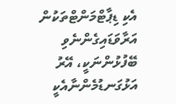އެކި ޑިޕާޓްމަންޓްތަކުން އަރާވަޑައިގެންނެވި ބޭފުޅުންނަކީ، އޭރު އަޅުގަނޑުމެންނާއެކީ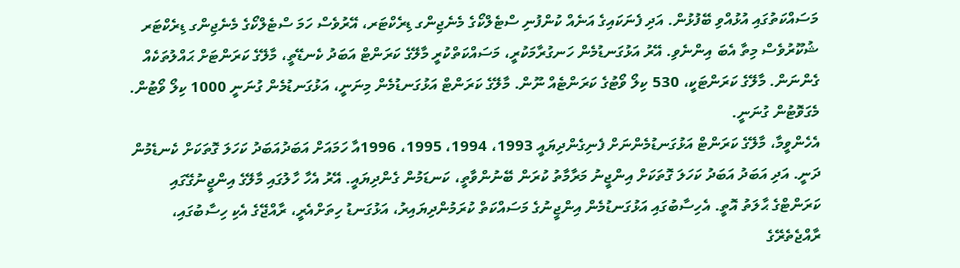މަސައްކަތުގައި އުޅުއްވި ބޭފުޅުން. އަދި ފެނަކައިގެ އަނެއް ކުންފުނި ސްޓެލްކޯގެ މެނެޖިންގ ޑިރެކްޓަރ، އޭރުވެސް ހަމަ ސްޓެލްކޯގެ މެނެޖިންގ ޑިރެކްޓަރ ޝުކޫރުވެސް މިތާ އެބަ އިންނެވި. އޭރު އަޅުގަނޑުމެން ހަނގުރާމަކުރީ، މަސައްކަތްކުރީ މާލޭގެ ކަރަންޓް އަބަދު ކެނޑޭތީ، މާލޭގެ ކަރަންޓަށް ޙައްލުތަކެއް ގެންނަން. މާލޭގެ ކަރަންޓަކީ، 530 ކިލޯ ވޯޓުގެ ކަރަންޓެއް ނޫން. މާލޭގެ ކަރަންޓް އަޅުގަނޑުމެން މިނަނީ، އަޅުގަނޑުމެން ގުނަނީ 1000 ކިލޯ ވޯޓުން. މެގަވޮޓުން ގުނަނީ.
އެހެންވީމާ، މާލޭގެ ކަރަންޓް އަޅުގަނޑުމެންނަށް ފެނިގެންދިޔައީ 1993، 1994، 1995، 1996އާ ހަމައަށް އަބަދުއަބަދު ކަހަލަ ގޮތަކަށް ކެނޑެމުން ދަނީ. އަދި އަބަދު އަބަދު ކަހަލަ ގޮތަކަށް އިންޖީނު މަރާމާތު ކުރަން ބޭނުންވާތީ، ކަނޑަމުން ގެންދިޔައީ. އޭރު އެހާ ހާލުގައި މާލޭގެ އިންޖީނުގޭގައި ކަރަންޓްގެ ޙާލަތު އޮތީ. އެހިސާބުގައި އަޅުގަނޑުމެން އިންޖީނުގެ މަސައްކަތް ކުރަމުންދިޔައިރު، އަޅުގަނޑު ހިތަށްއެރީ، ރާއްޖޭގެ އެކި ހިސާބުގައި، ރާއްޖެތެރޭގެ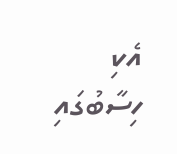އެކި ހިސާބުގައި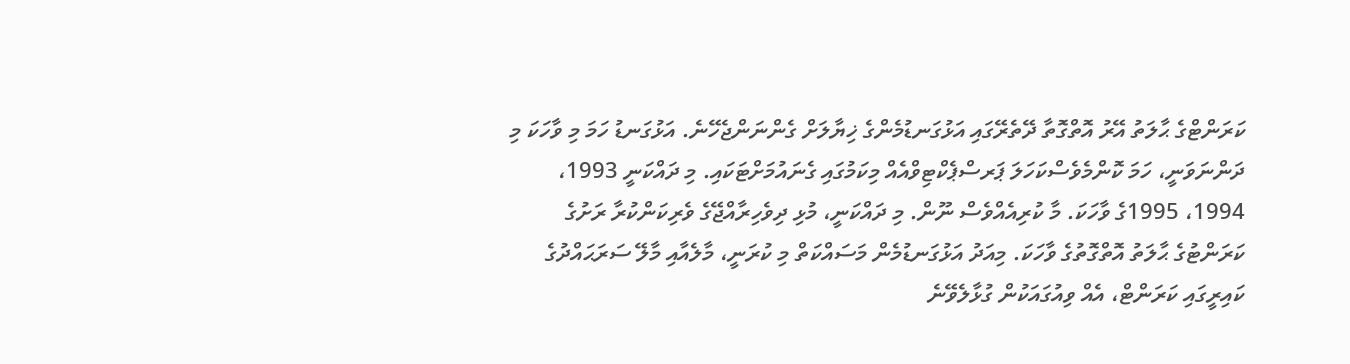ކަރަންޓްގެ ޙާލަތު އޭރު އޮތްގޮތާ ދޭތެރޭގައި އަޅުގަނޑުމެންގެ ޚިޔާލަށް ގެންނަންޖެހޭނެ. އަޅުގަނޑު ހަމަ މި ވާހަކަ މި ދަންނަވަނީ، ހަމަ ކޮންމެވެސްކަހަލަ ޕަރސްޕެކްޓިވްއެއް މިކަމުގައި ގެނައުމަށްޓަކައި. މި ދައްކަނީ 1993، 1994، 1995ގެ ވާހަކަ. މާ ކުރިއެއްވެސް ނޫން. މި ދައްކަނީ، މުޅި ދިވެހިރާއްޖޭގެ ވެރިކަންކުރާ ރަށުގެ ކަރަންޓުގެ ޙާލަތު އޮތްގޮތުގެ ވާހަކަ. މިއަދު އަޅުގަނޑުމެން މަސައްކަތް މި ކުރަނީ، މާލެއާއި މާލޭ ސަރަޙައްދުގެ ކައިރީގައި ކަރަންޓް، އެއް ވިއުގައަކުން ގުޅާލެވޭނެ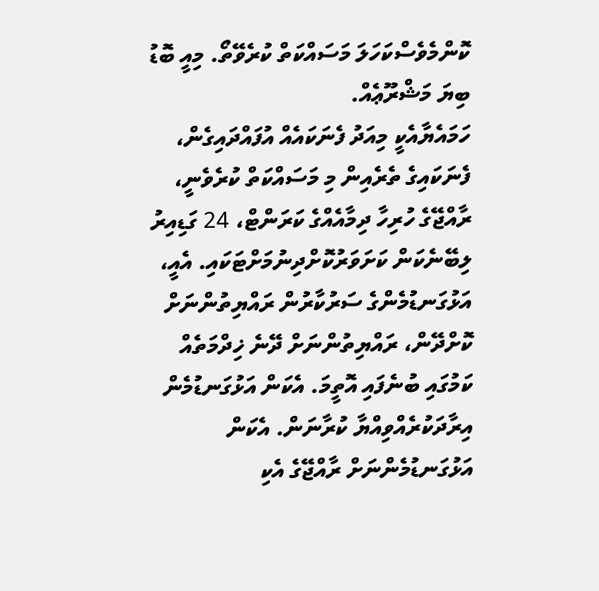ކޮންމެވެސްކަހަލަ މަސައްކަތް ކުރެވޭތޯ. މިއީ ބޮޑު ބިޔަ މަޝްރޫޢެއް.
ހަމައެޔާއެކީ މިއަދު ފެނަކައެއް އުފައްދައިގެން، ފެނަކައިގެ ތެރެއިން މި މަސައްކަތް ކުރެވެނީ، ރާއްޖޭގެ ހުރިހާ ދިމާއެއްގެ ކަރަންޓް، 24 ގަޑިއިރު ލިބޭނެކަން ކަށަވަރުކޮށްދިނުމަށްޓަކައި. އެއީ، އަޅުގަނޑުމެންގެ ސަރުކާރުން ރައްޔިތުންނަށް ކޮށްދޭން، ރައްޔިތުންނަށް ދޭނެ ޚިދްމަތެއް ކަމުގައި ބުނެފައި އޮތީމަ. އެކަން އަޅުގަނޑުމެން އިރާދަކުރެއްވިއްޔާ ކުރާނަން. އެކަން އަޅުގަނޑުމެންނަށް ރާއްޖޭގެ އެކި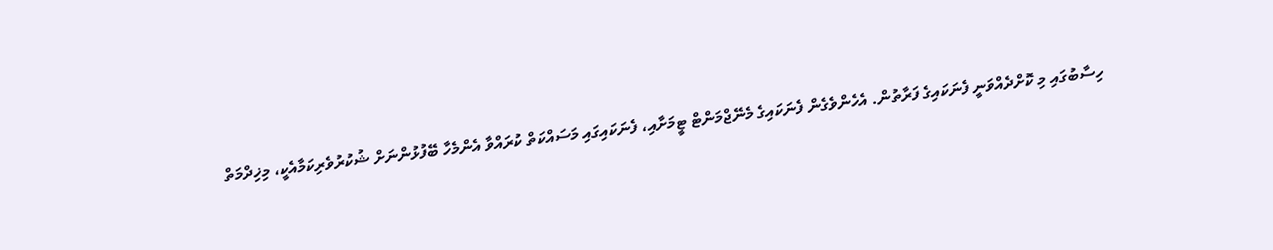ހިސާބުގައި މި ކޮށްދެއްވަނީ ފެނަކައިގެ ފަރާތުން. އެހެންވެގެން ފެނަކައިގެ މެނޭޖްމަންޓް ޓީމަށާއި، ފެނަކައިގައި މަސައްކަތް ކުރައްވާ އެންމެހާ ބޭފުޅުންނަށް ޝުކުރުވެރިކަމާއެކީ، މިޚިދްމަތް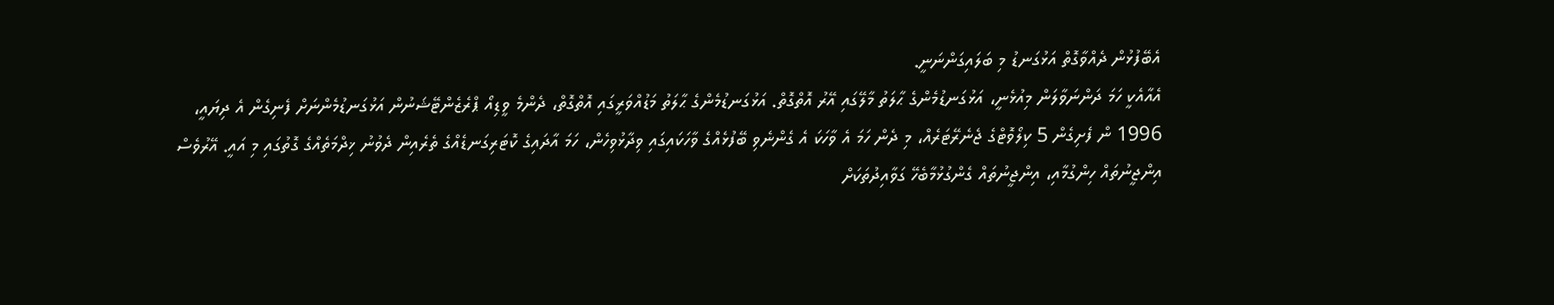އެބޭފުޅުން ދެއްވާގޮތް އަޅުގަނޑު މި ބަލައިގަންނަނީ.
އެއާއެކީ ހަމަ ދަންނަވާލަން މިއުޅެނީ، އަޅުގަނޑުމެންގެ ޙާލަތު މާލޭގައި އޭރު އޮތްގޮތް. އަޅުގަނޑުމެންގެ ޙާލަތު މަޑުއްވަރީގައި އޮތްގޮތް، ދެންމެ ވީޑިއޯ ޕްރެޒެންޓޭޝަނުން އަޅުގަނޑުމެންނަށް ފެނިގެން އެ ދިޔައީ، 1996 ން ފެށިގެން 5 ކިލޯވޮޓްގެ ޖެނެރޭޓަރެއް، މި ދެން ހަމަ އެ ވާހަކަ އެ ގެންނެވި ބޭފުޅެއްގެ ވާހަކައިގައި ވިދާޅުވިހެން، ހަމަ އާދައިގެ ކޮޓަރިގަނޑެއްގެ ތެރެއިން ދެވުނު ޚިދްމަތެއްގެ ގޮތުގައި މި އައީ. އޭރުވެސް އިންޖީނުތައް ހިންގުމާއި، އިންޖީނުތައް ގެންގުޅުމާބެހޭ ގަވާއިދުތަކަށް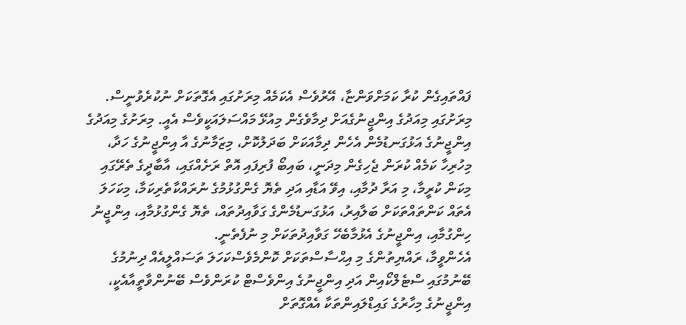ފައްތައިގެން ކުރާ ކަމަށްވަންޏާ، އޭރުވެސް އެކަމެއް މިރަށުގައި އެގޮތަކަށް ނުކުރެވުނީސް. މިރަށުގައި މިއަދުގެ އިންޖީނުގެއަށް ދިމާވެގެން މިއުޅޭ މައްސަލައަކީވެސް އެއީ. މިރަށުގެ މިއަދުގެ އިންޖީނުގެ އަޅުގަނޑުމެން އެހެން ދިމާއަކަށް ބަދަލުކޮށް، މިޒަމާނުގެ އާ އިންޖީނުގެ ހަދާ، މިހުރިހާ ކަމެއް ކުރަން ޖެހިގެން މިދަނީ، ބައިބޯ ފުރިފައި އޮތް ރަށެއްގައި، އާބާދީގެ ތެރޭގައި މިކަން ކުރީމާ، މި އަރާ ދުމާއި، އިވޭ އަޑާއި އަދި ތެޔޮ ގެންގުޅުމުގެ ނުރައްކާތެރިކަމާ، މިކަހަލަ އެތައް ކަންތައްތަކަށް ބަލާއިރު، އަޅުގަނޑުމެންގެ ގަވާއިދުތައް، ތެޔޮ ގެންގުޅުމާއި، އިންޖީނު ހިންގުމާއި، އިންޖީނުގެ އެޅުމާބެހޭ ގަވާއިދުތަކަށް މި ނުފެތެނީ.
އެހެންވީމާ، ރައްޔިތުންގެ މި އިޙްސާސްތަކަށް ކޮންމެވެސްކަހަލަ ތަސައްލީއެއް ދިނުމުގެ ބޭނުމުގައި ސްޓެލްކޯއިން އަދި އިންޖީނުގެ އިންވެސްޓް ކުރަންވެސް ބޭނުންވާތީއާއެކީ، އިންޖީނުގެ މިހާރުގެ ގައިޑްލައިންތަކާ އެއްގޮތަށް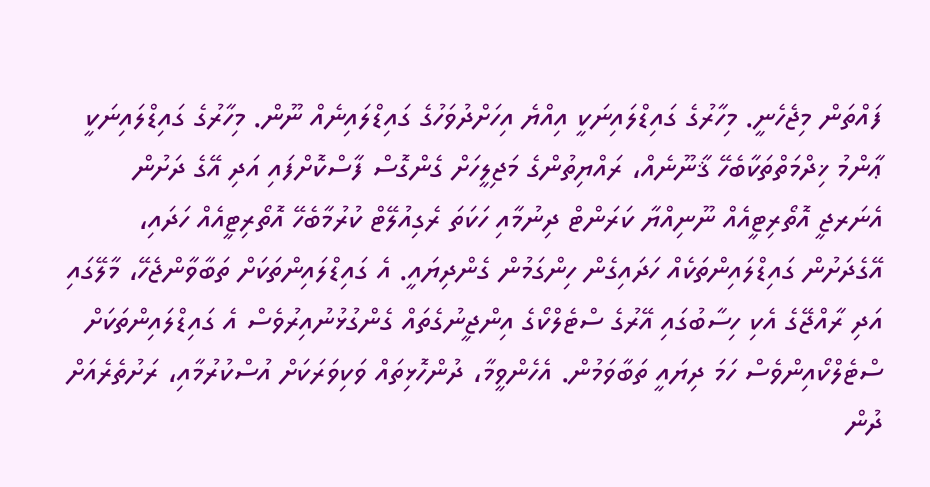ފައްތަން މިޖެހެނީ. މިހާރުގެ ގައިޑްލައިނަކީ އިއްޔެ އިހަށްދުވަހުގެ ގައިޑްލައިނެއް ނޫން. މިހާރުގެ ގައިޑްލައިނަކީ ޢާންމު ޚިދްމަތްތަކާބެހޭ ޤާނޫނެއް، ރައްޔިތުންގެ މަޖިލީހަށް ގެންގޮސް ފާސްކޮށްފައި އަދި އޭގެ ދަށުން އެނަރޖީ އޮތޯރިޓީއެއް ނޫނިއްޔާ ކަރަންޓް ދިނުމާއި ހަކަތަ ރެގިއުލޭޓް ކުރުމާބެހޭ އޮތޯރިޓީއެއް ހަދައި، އޭގެދަށުން ގައިޑްލައިންތަކެއް ހަދައިގެން ހިންގަމުން ގެންދިޔައީ. އެ ގައިޑްލައިންތަކަށް ތަބާވާންޖެހޭ، މާލޭގައި އަދި ރާއްޖޭގެ އެކި ހިސާބުގައި އޭރުގެ ސްޓެލްކޯގެ އިންޖީނުގެތައް ގެންގުޅުނުއިރުވެސް އެ ގައިޑްލައިންތަކަށް ސްޓެލްކޯއިންވެސް ހަމަ ދިޔައީ ތަބާވަމުން. އެހެންވީމާ، ދުންހޮޅިތައް ވަކިވަރަކަށް އުސްކުރުމާއި، ރަށުތެރެއަށް ދުން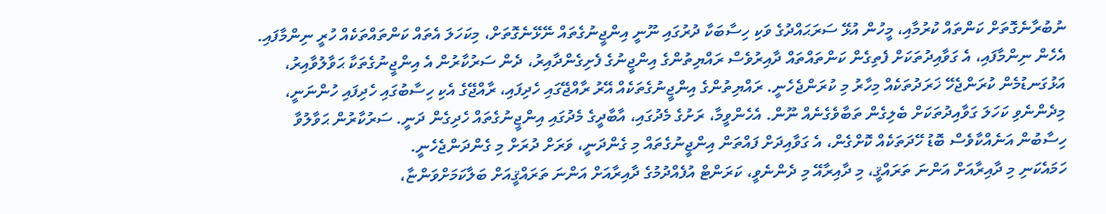ނުބުރާނެގޮތަށް ކަންތައް ކުރުމާއި، މީހުން އުޅޭ ސަރަޙައްދުގެ ވަކި ހިސާބަކާ ދުރުގައި ނޫނީ އިންޖީނުގެތައް ނޭޅޭނެގޮތަށް، މިކަހަލަ އެތައް ކަންތައްތަކެއް ހުރީ ނިންމާފައި. އެހެން ނިންމާފައި، އެ ގަވާއިދުތަކަށް ފެތިގެން ކަންތައްތައް ދާއިރުވެސް ރައްޔިތުންގެ އިންޖީނުގެ ފެށިގެންދާއިރު، ދެން ސަރުކާރުން އެ އިންޖީނުގެތަކާ ޙަވާލުވާއިރު، އަޅުގަނޑުމެން ކުރަންޖެހޭ ޚަރަދުތަކެއް މިހާރު މި ކުރަންޖެހެނީ. ރައްޔިތުންގެ އިންޖީނުގެތަކެއް އޭރު ރާއްޖޭގައި ހެދިފައި، ރާއްޖޭގެ އެކި ހިސާބުގައި ހެދިފައި ހުންނަނީ، މިދެންނެވި ކަހަލަ ގަވާއިދުތަކަށް ބެލިގެން ތަބާވެގެނެއް ނޫން. އެހެންވީމާ، ރަށުގެ މެދުގައި، އާބާދީގެ މެދުގައި އިންޖީނުގެތައް ހެދިގެން ދަނީ. ސަރުކާރުން ޙަވާލުވާ ހިސާބުން އަނެއްކާވެސް ބޮޑު ހޭދަތަކެއް ކޮށްގެން، އެ ގަވާއިދަށް ފައްތަން އިންޖީނުގެތައް މި ގެންދަނީ، ވަރަށް ދުރަށް މި ގެންދަންޖެހެނީ.
ހަމައެކަނި މި ދާއިރާއަށް އަންނަ ތަރައްޤީ، މި ދާއިރާއޭ މި ދެންނެވީ، ކަރަންޓް އުފެއްދުމުގެ ދާއިރާއަށް އަންނަ ތަރައްޤީއަށް ބަލާކަމަށްވަންޏާ،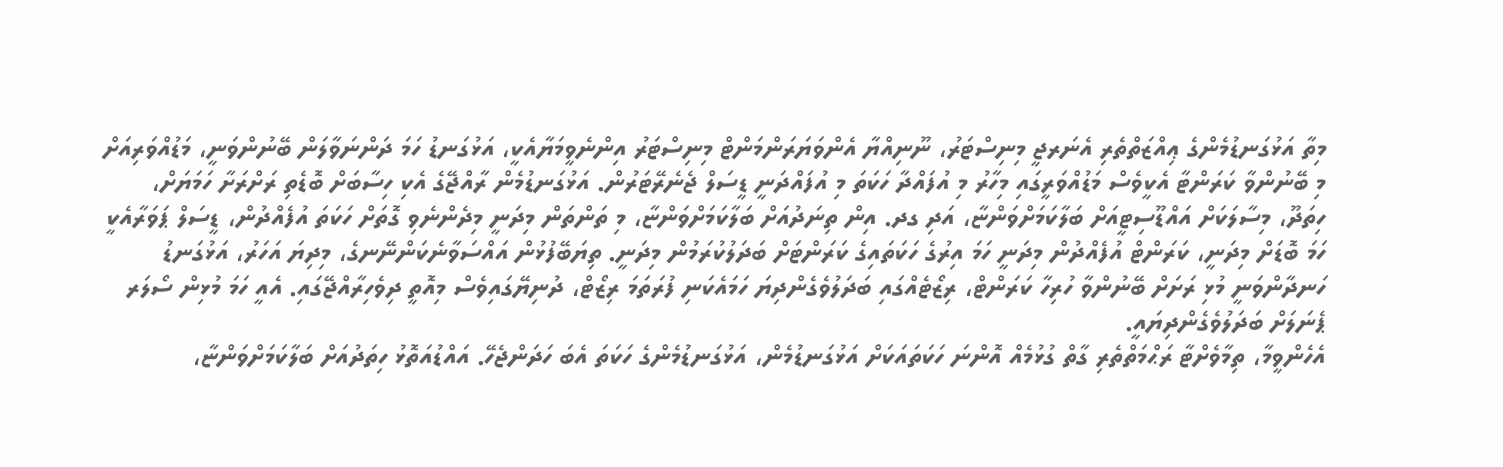މިތާ އަޅުގަނޑުމެންގެ ޢިއްޒަތްތެރި އެނަރޖީ މިނިސްޓަރު، ނޫނިއްޔާ އެންވަޔަރަންމަންޓް މިނިސްޓަރު އިންނެވީމަޔާއެކީ، އަޅުގަނޑު ހަމަ ދަންނަވާލަން ބޭނުންވަނީ، މަޑުއްވަރިއަށް މި ބޭނުންވާ ކަރަންޓާ އެކީވެސް މަޑުއްވަރީގައި މިހާރު މި އުފައްދާ ހަކަތަ މި އުފައްދަނީ ޑީސަލް ޖެނެރޭޓަރުން. އަޅުގަނޑުމެން ރާއްޖޭގެ އެކި ހިސާބަށް ބޮޑެތި ރަށްރަށާ ހަމަޔަށް، ހިތަދޫ، މިސާލަކަށް އައްޑޫސިޓީއަށް ބަލާކަމަށްވަންޏާ، އަދި ގދ. އިން ތިނަދުއަށް ބަލާކަމަށްވަންޏާ، މި ތަންތަން މިދަނީ މިދެންނެވި ގޮތަށް ހަކަތަ އުފެއްދުން، ޑީސަލް ޕަވަރާއެކީ ހަމަ ބޮޑަށް މިދަނީ، ކަރަންޓް އުފެއްދުން މިދަނީ ހަމަ އިރުގެ ހަކަތައިގެ ކަރަންޓަށް ބަދަލުކުރަމުން މިދަނީ. ތިޔަބޭފުޅުން އައްސަވާނެކަންނޭނގެ، މިދިޔަ އަހަރު، އަޅުގަނޑު ހަނދާންވަނީ މުޅި ރަށަށް ބޭނުންވާ ހުރިހާ ކަރަންޓް، ރިޒޯޓެއްގައި ބަދަލުވެގެންދިޔަ ހަމައެކަނި ފުރަތަމަ ރިޒޯޓް، ދުނިޔޭގައިވެސް މިއޮތީ ދިވެހިރާއްޖޭގައި. އެއީ ހަމަ މުޅިން ސޯލަރ ޕެނަލަށް ބަދަލުވެގެންދިޔައީ.
އެހެންވީމާ، ތިމާވެށްޓާ ރަޙްމަތްތެރި ގާތް ގުޅުމެއް އޮންނަ ހަކަތައަކަށް އަޅުގަނޑުމެން، އަޅުގަނޑުމެންގެ ހަކަތަ އެބަ ހަދަންޖެހޭ. އައްޑުއަތޮޅު ހިތަދުއަށް ބަލާކަމަށްވަންޏާ،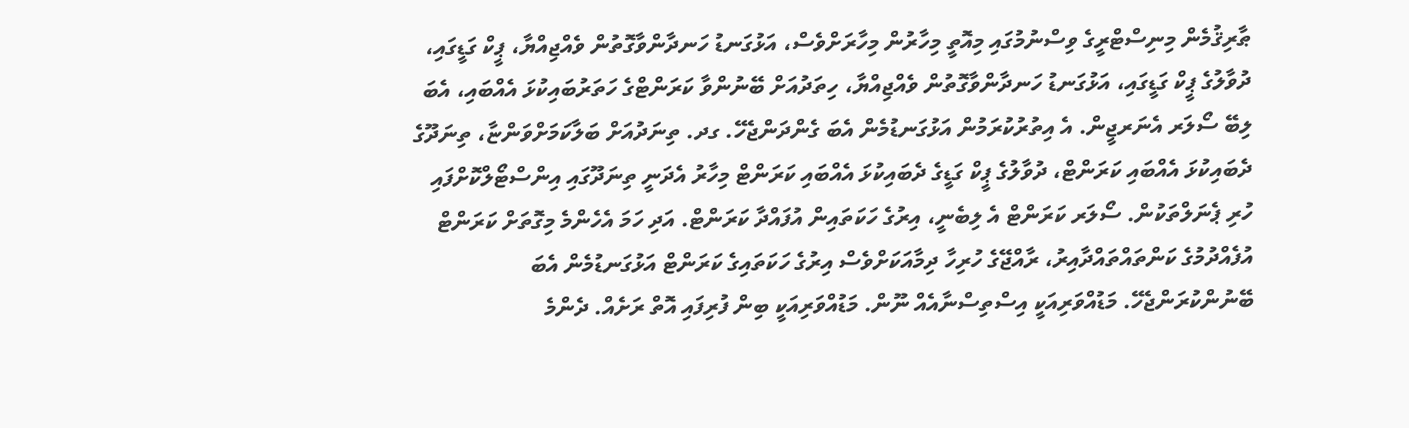ޠާރިޤުމެން މިނިސްޓްރީގެ ވިސްނުމުގައި މިއޮތީ މިހާރުން މިހާރަށްވެސް، އަޅުގަނޑު ހަނދާންވާގޮތުން ވެއްޖިއްޔާ، ޕީކް ގަޑީގައި، ދުވާލުގެ ޕީކް ގަޑީގައި، އަޅުގަނޑު ހަނދާންވާގޮތުން ވެއްޖިއްޔާ، ހިތަދުއަށް ބޭނުންވާ ކަރަންޓްގެ ހަތަރުބައިކުޅަ އެއްބައި، އެބަ ލިބޭ ސޯލަރ އެނަރޖީން. އެ އިތުރުކުރަމުން އަޅުގަނޑުމެން އެބަ ގެންދަންޖެހޭ. ގދ. ތިނަދުއަށް ބަލާކަމަށްވަންޏާ، ތިނަދޫގެ ދެބައިކުޅަ އެއްބައި ކަރަންޓް، ދުވާލުގެ ޕީކް ގަޑީގެ ދެބައިކުޅަ އެއްބައި ކަރަންޓް މިހާރު އެދަނީ ތިނަދޫގައި އިންސްޓޯލްކޮށްފައި ހުރި ޕެނަލްތަކުން. ސޯލަރ ކަރަންޓް އެ ލިބެނީ، އިރުގެ ހަކަތައިން އުފައްދާ ކަރަންޓް. އަދި ހަމަ އެހެންމެ މިގޮތަށް ކަރަންޓް އުފެއްދުމުގެ ކަންތައްތައްދާއިރު، ރާއްޖޭގެ ހުރިހާ ދިމާއަކަށްވެސް އިރުގެ ހަކަތައިގެ ކަރަންޓް އަޅުގަނޑުމެން އެބަ ބޭނުންކުރަންޖެހޭ. މަޑުއްވަރިއަކީ އިސްތިސްނާއެއް ނޫން. މަޑުއްވަރިއަކީ ބިން ފުރިފައި އޮތް ރަށެއް. ދެންމެ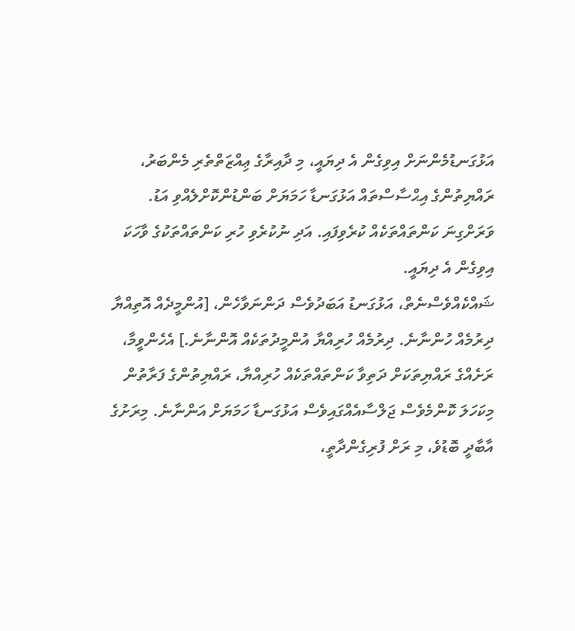އަޅުގަނޑުމެންނަށް އިވިގެން އެ ދިޔައީ، މި ދާއިރާގެ ޢިއްޒަތްތެރި މެންބަރު، ރައްޔިތުންގެ އިޙްސާސްތައް އަޅުގަނޑާ ހަމަޔަށް ބަންޑުންކޮށްލެއްވި އަޑު. ވަރަށްގިނަ ކަންތައްތަކެއް ކުރެވިފައި. އަދި ނުކުރެވި ހުރި ކަންތައްތަކުގެ ވާހަކަ އިވިގެން އެ ދިޔައީ.
ޝައްކެއްވެސްނެތް، އަޅުގަނޑު އަބަދުވެސް ދަންނަވާހެން، [އުންމީދެއް އޮތިއްޔާ ދިރުމެއް ހުންނާނެ. ދިރުމެއް ހުރިއްޔާ އުންމީދުތަކެއް އޮންނާނެ.] އެހެންވީމާ، ރަށެއްގެ ރައްޔިތަކަށް ދަތިވާ ކަންތައްތަކެއް ހުރިއްޔާ، ރައްޔިތުންގެ ފަރާތުން މިކަހަލަ ކޮންމެވެސް ޖަލްސާއެއްގައިވެސް އަޅުގަނޑާ ހަމަޔަށް އަންނާނެ. މިރަށުގެ އާބާދީ ބޮޑުވެ، މި ރަށް ފުރިގެންދާތީ،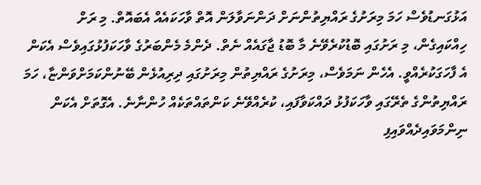އަޅުގަނޑުވެސް ހަމަ މިރަށުގެ ރައްޔިތުންނަށް ދަންނަވާލަން އޮތް ވާހަކައެއް އެބައޮތް. މި ރަށް ހިއްކައިގެން، މި ރަށުގައި ބޮޑުކުރެވޭނެ މާ ބޮޑު ޖާގައެއް ނެތް. ދެންމެ މެންބަރުގެ ވާހަކަފުޅުގައިވެސް އެކަން އެ ފާހަގަކުރެއްވީ. އެހެން ނަމަވެސް، މިރަށުގެ ރައްޔިތުން މިރަށުގައި ދިރިއުޅެން ބޭނުންކަމަށްވަންޏާ، ހަމަ ރައްޔިތުންގެ ތެރޭގައި ވާހަކަފުޅު ދައްކަވާފައި، ކުރެއްވޭނެ ކަންތައްތަކެއް ހުންނާނެ. އެގޮތަށް އެކަން ނިންމަވައިދެއްވައިފި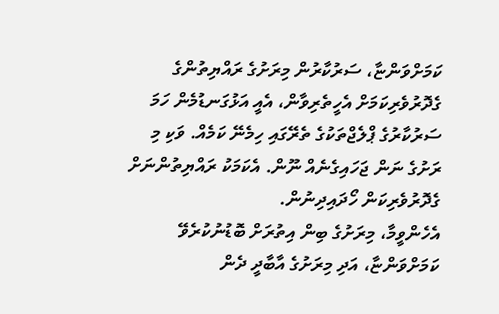ކަމަށްވަންޏާ، ސަރުކާރުން މިރަށުގެ ރައްޔިތުންގެ ގެދޮރުވެރިކަމަށް އެހީތެރިވާން، އެއީ އަޅުގަނޑުމެން ހަމަ ސަރުކާރުގެ ޕްލެޖްތަކުގެ ތެރޭގައި ހިމެނޭ ކަމެއް. ވަކި މި ރަށުގެ ނަން ޖަހައިގެނެއް ނޫން. އެކަމަކު ރައްޔިތުންނަށް ގެދޮރުވެރިކަން ހޯދައިދިނުން.
އެހެންވީމާ، މިރަށުގެ ބިން އިތުރަށް ބޮޑުނުކުރެވޭ ކަމަށްވަންޏާ، އަދި މިރަށުގެ އާބާދީ ދެން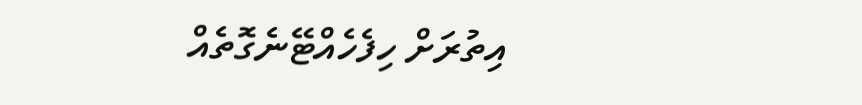އިތުރަށް ހިފެހެއްޓޭނެގޮތެއް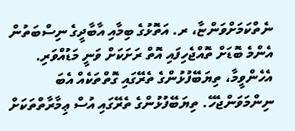ނެތްކަމަށްވަންޏާ، ރ. އަތޮޅުގެ ބިމާއި އާބާދީގެ ނިސްބަތުން އެންމެ ބޮޑަށް ތޮއްޖެހިފައި އޮތް ރަށަކަށް ވަނީ މަޑުއްވަރި. އެހެންވީމާ، ތިޔަބޭފުޅުންގެ ތެރޭގައި ގޮތްތަކެއް އެބަ ނިންމަވަންޖެހޭ. ތިޔަބޭފުޅުންގެ ތެރޭގައި އުސް ޢިމާރާތްތަކަށް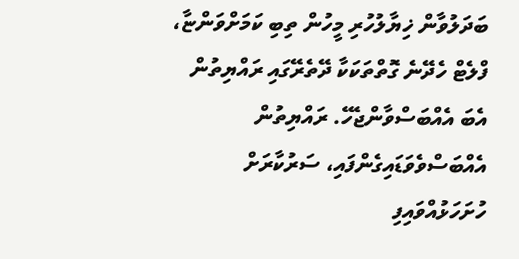ބަދަލުވާން ޚިޔާލުހުރި މީހުން ތިބި ކަމަށްވަންޏާ، ފްލެޓް ހެދޭނެ ގޮތްތަކަކާ ދޭތެރޭގައި ރައްޔިތުން އެބަ އެއްބަސްވާންޖެހޭ. ރައްޔިތުން އެއްބަސްވެވަޑައިގެންފައި، ސަރުކާރަށް ހުށަހަޅުއްވައިފި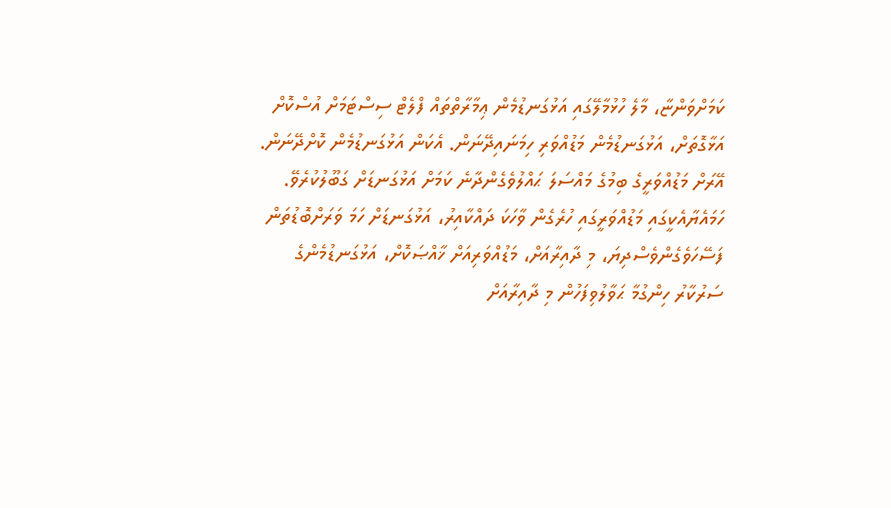ކަމަށްވަންޏާ، މާލެ ހުޅުމާލޭގައި އަޅުގަނޑުމެން ޢިމާރާތްތައް ފްލެޓް ސިސްޓަމަށް އުސްކޮށް އަޅާގޮތަށް، އަޅުގަނޑުމެން މަޑުއްވަރި ހިމަނައިދޭނަން. އެކަން އަޅުގަނޑުމެން ކޮށްދޭނަން. އޭރަށް މަޑުއްވަރީގެ ބިމުގެ މައްސަލަ ޙައްލުވެގެންދާނެ ކަމަށް އަޅުގަނޑަށް ގަބޫލުކުރެވޭ.
ހަމައެޔާއެކީގައި މަޑުއްވަރީގައި ހުރެގެން ވާހަކަ ދައްކާއިރު، އަޅުގަނޑަށް ހަމަ ވަރަށްބޮޑުތަން ފަސޭހަވެގެންވެސްދިޔަ، މި ދާއިރާއަށް، މަޑުއްވަރިއަށް ޚާއްޞަކޮށް، އަޅުގަނޑުމެންގެ ސަރުކާރު ހިންގުމާ ޙަވާލުވިފަހުން މި ދާއިރާއަށް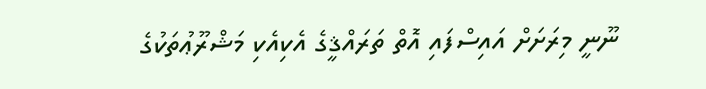ނޫނީ މިރަށަށް އައިސްފައި އޮތް ތަރައްޤީގެ އެކިއެކި މަޝްރޫޢުތަކުގެ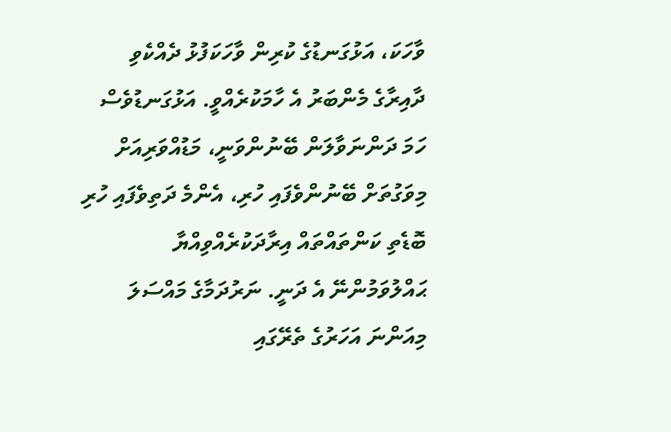ވާހަކަ، އަޅުގަނޑުގެ ކުރިން ވާހަކަފުޅު ދެއްކެވި ދާއިރާގެ މެންބަރު އެ ހާމަކުރެއްވީ. އަޅުގަނޑުވެސް ހަމަ ދަންނަވާލަން ބޭނުންވަނީ، މަޑުއްވަރިއަށް މިވަގުތަށް ބޭނުންވެފައި ހުރި، އެންމެ ދަތިވެފައި ހުރި ބޮޑެތި ކަންތައްތައް އިރާދަކުރެއްވިއްޔާ ޙައްލުވަމުންނޭ އެ ދަނީ. ނަރުދަމާގެ މައްސަލަ މިއަންނަ އަހަރުގެ ތެރޭގައި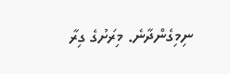ނިމިގެންދާނެ. މިރަށުގެ ގިރާ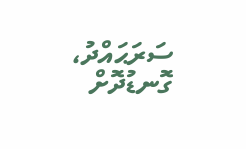ސަރަޙައްދު، ގޮނޑުދޮށް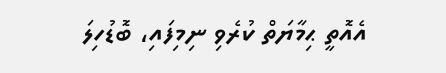އެއޮތީ ޙިމާޔަތް ކުރެވި ނިމިފައި، ބޮޑުހިލަ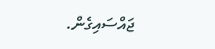ޖައްސައިގެން.